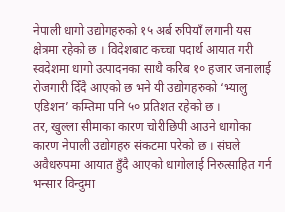नेपाली धागो उद्योगहरुको १५ अर्ब रुपियाँ लगानी यस क्षेत्रमा रहेको छ । विदेशबाट कच्चा पदार्थ आयात गरी स्वदेशमा धागो उत्पादनका साथै करिब १० हजार जनालाई रोजगारी दिँदै आएको छ भने यी उद्योगहरुको ‘भ्यालु एडिशन’ कम्तिमा पनि ५० प्रतिशत रहेको छ ।
तर, खुल्ला सीमाका कारण चोरीछिपी आउने धागोका कारण नेपाली उद्योगहरु संकटमा परेको छ । संघले अवैधरुपमा आयात हुँदै आएको धागोलाई निरुत्साहित गर्न भन्सार विन्दुमा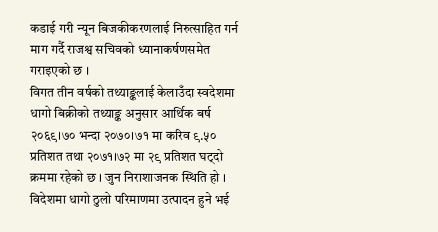कडाई गरी न्यून बिजकीकरणलाई निरुत्साहित गर्न माग गर्दै राजश्व सचिवको ध्यानाकर्षणसमेत गराइएको छ ।
विगत तीन वर्षको तथ्याङ्कलाई केलाउँदा स्वदेशमा धागो बिक्रीको तथ्याङ्क अनुसार आर्थिक बर्ष २०६९।७० भन्दा २०७०।७१ मा करिव ९.५० प्रतिशत तथा २०७१।७२ मा २९ प्रतिशत घट्दो क्रममा रहेको छ । जुन निराशाजनक स्थिति हो ।
विदेशमा धागो ठुलो परिमाणमा उत्पादन हुने भई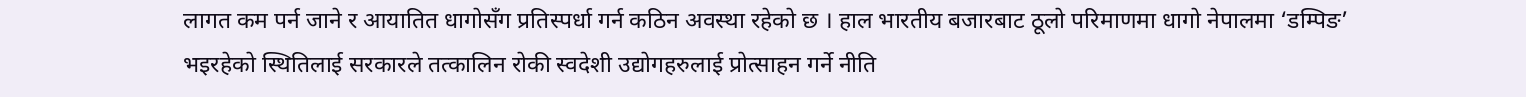लागत कम पर्न जाने र आयातित धागोसँग प्रतिस्पर्धा गर्न कठिन अवस्था रहेको छ । हाल भारतीय बजारबाट ठूलो परिमाणमा धागो नेपालमा ‘डम्पिङ’ भइरहेको स्थितिलाई सरकारले तत्कालिन रोकी स्वदेशी उद्योगहरुलाई प्रोत्साहन गर्ने नीति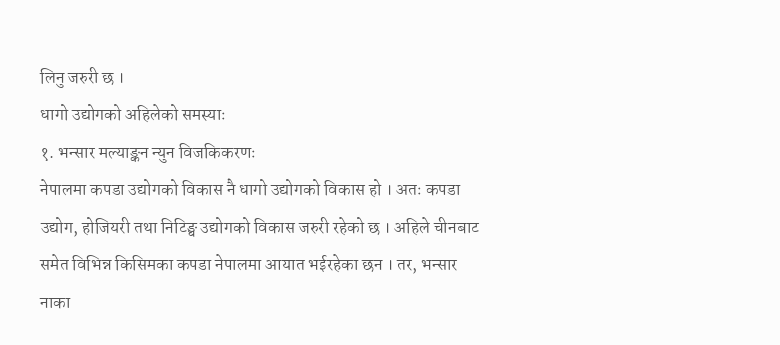लिनु जरुरी छ ।
धागो उद्योगको अहिलेको समस्याः
१. भन्सार मल्याङ्कन न्युन विजकिकरणः
नेपालमा कपडा उद्योगको विकास नै धागो उद्योगको विकास हो । अतः कपडा उद्योग, होजियरी तथा निटिङ्घ उद्योगको विकास जरुरी रहेको छ । अहिले चीनबाट समेत विभिन्न किसिमका कपडा नेपालमा आयात भईरहेका छन । तर, भन्सार नाका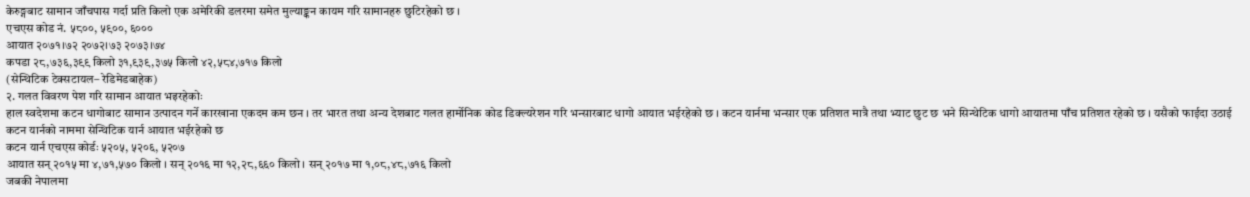केरुङ्गबाट सामान जाँचपास गर्दा प्रति किलो एक अमेरिकी डलरमा समेत मुल्याङ्कन कायम गरि सामानहरु छुटिरहेको छ ।
एचएस कोड नं. ५८००, ५९००, ६०००
आयात २०७१।७२ २०७२।७३ २०७३।७४
कपडा २८,७३६,३९९ किलो ३१,९३९,३७५ किलो ४२,५८४,७१७ किलो
(सेन्थिटिक टेक्सटायल– रेडिमेडबाहेक)
२. गलत विवरण पेश गरि सामान आयात भइरहेकोः
हाल स्वदेशमा कटन धागोबाट सामान उत्पादन गर्ने कारखाना एकदम कम छन । तर भारत तथा अन्य देशबाट गलत हार्मोनिक कोड डिक्ल्यरेशन गरि भन्सारबाट धागो आयात भईरहेको छ । कटन यार्नमा भन्सार एक प्रतिशत मात्रै तथा भ्याट छुट छ भने सिन्थेटिक धागो आयातमा पाँच प्रतिशत रहेको छ । यसैको फाईदा उठाई कटन यार्नको नाममा सेन्थिटिक यार्न आयात भईरहेको छ
कटन यार्न एचएस कोर्डः ५२०५, ५२०६, ५२०७
आयात सन् २०१५ मा ४,७१,५७० किलो । सन् २०१६ मा १२,२८,६६० किलो । सन् २०१७ मा १,०८,४८,७१६ किलो
जबकी नेपालमा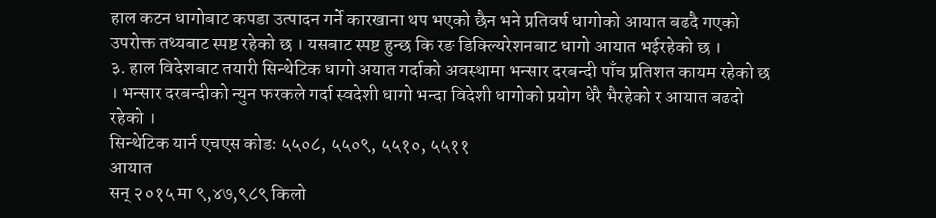हाल कटन धागोबाट कपडा उत्पादन गर्ने कारखाना थप भएको छैन भने प्रतिवर्ष धागोको आयात बढदै गएको उपरोक्त तथ्यबाट स्पष्ट रहेको छ । यसबाट स्पष्ट हुन्छ कि रङ डिक्ल्यिरेशनबाट धागो आयात भईरहेको छ ।
३. हाल विदेशबाट तयारी सिन्थेटिक धागो अयात गर्दाको अवस्थामा भन्सार दरबन्दी पाँच प्रतिशत कायम रहेको छ । भन्सार दरबन्दीको न्युन फरकले गर्दा स्वदेशी धागो भन्दा विदेशी धागोको प्रयोग धेरै भैरहेको र आयात बढदो रहेको ।
सिन्थेटिक यार्न एचएस कोडः ५५०८, ५५०९, ५५१०, ५५११
आयात
सन् २०१५ मा ९,४७,९८९ किलो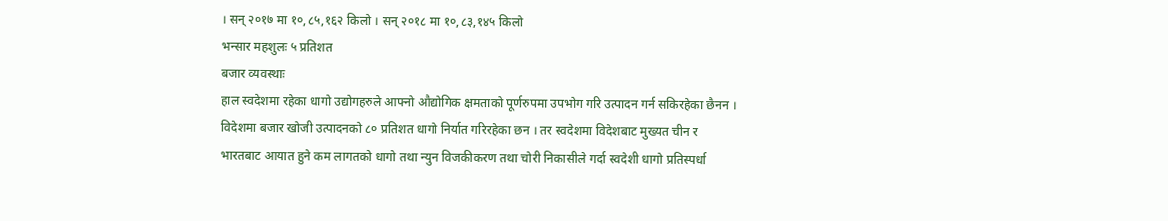। सन् २०१७ मा १०,८५,१६२ किलो । सन् २०१८ मा १०,८३,१४५ किलो
भन्सार महशुलः ५ प्रतिशत
बजार व्यवस्थाः
हाल स्वदेशमा रहेका धागो उद्योगहरुले आफ्नो औद्योगिक क्षमताको पूर्णरुपमा उपभोग गरि उत्पादन गर्न सकिरहेका छैनन । विदेशमा बजार खोजी उत्पादनको ८० प्रतिशत धागो निर्यात गरिरहेका छन । तर स्वदेशमा विदेशबाट मुख्यत चीन र भारतबाट आयात हुने कम लागतको धागो तथा न्युन विजकीकरण तथा चोरी निकासीले गर्दा स्वदेशी धागो प्रतिस्पर्धा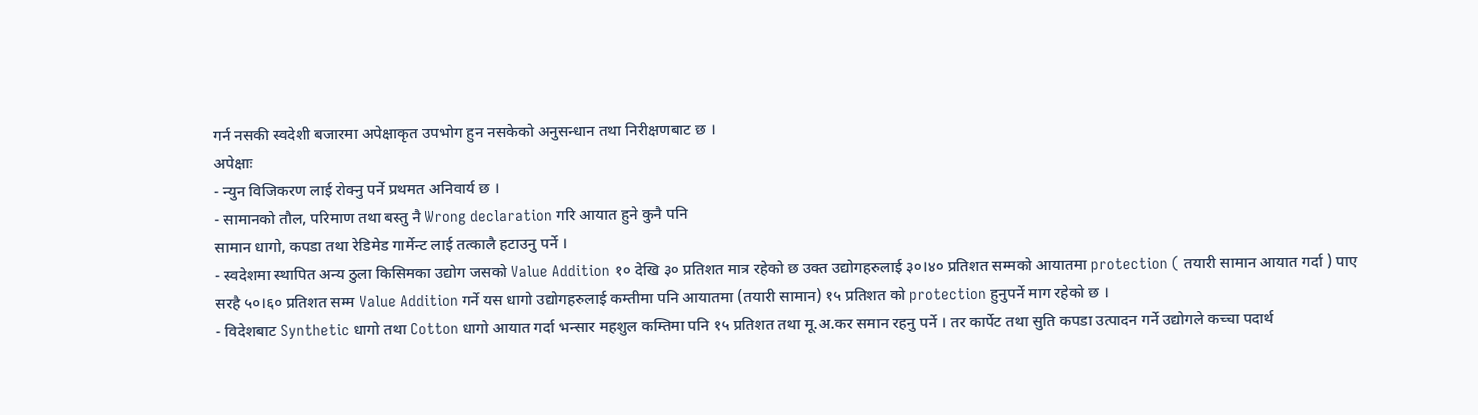गर्न नसकी स्वदेशी बजारमा अपेक्षाकृत उपभोग हुन नसकेको अनुसन्धान तथा निरीक्षणबाट छ ।
अपेक्षाः
- न्युन विजिकरण लाई रोक्नु पर्ने प्रथमत अनिवार्य छ ।
- सामानको तौल, परिमाण तथा बस्तु नै Wrong declaration गरि आयात हुने कुनै पनि
सामान धागो, कपडा तथा रेडिमेड गार्मेन्ट लाई तत्कालै हटाउनु पर्ने ।
- स्वदेशमा स्थापित अन्य ठुला किसिमका उद्योग जसको Value Addition १० देखि ३० प्रतिशत मात्र रहेको छ उक्त उद्योगहरुलाई ३०।४० प्रतिशत सम्मको आयातमा protection ( तयारी सामान आयात गर्दा ) पाए सरहै ५०।६० प्रतिशत सम्म Value Addition गर्ने यस धागो उद्योगहरुलाई कम्तीमा पनि आयातमा (तयारी सामान) १५ प्रतिशत को protection हुनुपर्ने माग रहेको छ ।
- विदेशबाट Synthetic धागो तथा Cotton धागो आयात गर्दा भन्सार महशुल कम्तिमा पनि १५ प्रतिशत तथा मू.अ.कर समान रहनु पर्ने । तर कार्पेट तथा सुति कपडा उत्पादन गर्ने उद्योगले कच्चा पदार्थ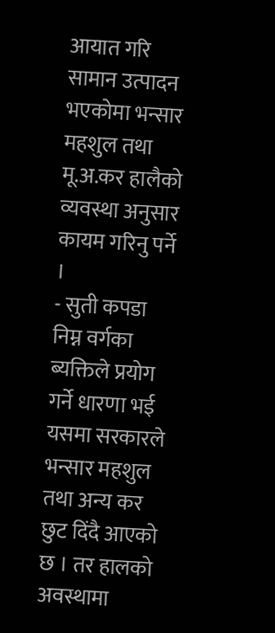आयात गरि सामान उत्पादन भएकोमा भन्सार महशुल तथा मू.अ.कर हालैको व्यवस्था अनुसार कायम गरिनु पर्ने ।
- सुती कपडा निम्न वर्गका ब्यक्तिले प्रयोग गर्ने धारणा भई यसमा सरकारले भन्सार महशुल तथा अन्य कर छुट दिंदै आएको छ । तर हालको अवस्थामा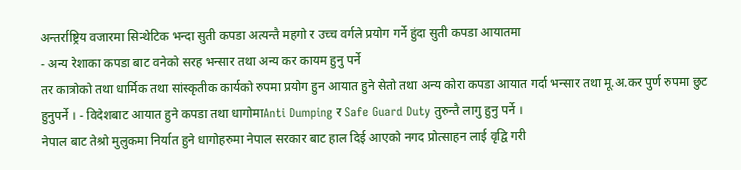अन्तर्राष्ट्रिय वजारमा सिन्थेटिक भन्दा सुती कपडा अत्यन्तै महगो र उच्च वर्गले प्रयोग गर्ने हुंदा सुती कपडा आयातमा
- अन्य रेशाका कपडा बाट वनेको सरह भन्सार तथा अन्य कर कायम हुनु पर्ने
तर कात्रोको तथा धार्मिक तथा सांस्कृतीक कार्यको रुपमा प्रयोग हुन आयात हुने सेतो तथा अन्य कोरा कपडा आयात गर्दा भन्सार तथा मू.अ.कर पुर्ण रुपमा छुट हुनुपर्ने । - विदेशबाट आयात हुने कपडा तथा धागोमाAnti Dumping र Safe Guard Duty तुरुन्तै लागु हुनु पर्ने ।
नेपाल बाट तेश्रो मुलुकमा निर्यात हुने धागोहरुमा नेपाल सरकार बाट हाल दिई आएको नगद प्रोत्साहन लाई वृद्वि गरी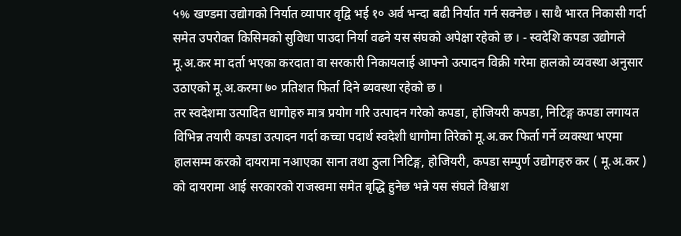५% खण्डमा उद्योगको निर्यात व्यापार वृद्वि भई १० अर्व भन्दा बढी निर्यात गर्न सक्नेछ । साथै भारत निकासी गर्दा समेत उपरोक्त किसिमको सुविधा पाउदा निर्या वढने यस संघको अपेक्षा रहेको छ । - स्वदेशि कपडा उद्योगले मू.अ.कर मा दर्ता भएका करदाता वा सरकारी निकायलाई आफ्नो उत्पादन विक्री गरेमा हालको व्यवस्था अनुसार उठाएको मू.अ.करमा ७० प्रतिशत फिर्ता दिने ब्यवस्था रहेको छ ।
तर स्वदेशमा उत्पादित धागोहरु मात्र प्रयोग गरि उत्पादन गरेको कपडा, होजियरी कपडा, निटिङ्ग कपडा लगायत विभिन्न तयारी कपडा उत्पादन गर्दा कच्चा पदार्थ स्वदेशी धागोमा तिरेको मू.अ.कर फिर्ता गर्ने व्यवस्था भएमा हालसम्म करको दायरामा नआएका साना तथा ठुला निटिङ्ग, होजियरी, कपडा सम्पुर्ण उद्योगहरु कर ( मू.अ.कर ) को दायरामा आई सरकारको राजस्वमा समेत बृद्धि हुनेछ भन्ने यस संघले विश्वाश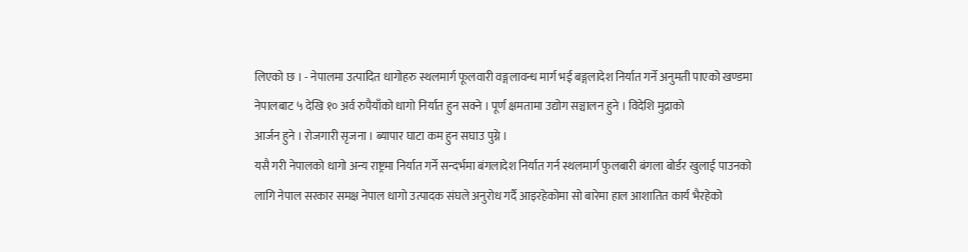लिएको छ । - नेपालमा उत्पादित धागोहरु स्थलमार्ग फूलवारी वङ्गलावन्ध मार्ग भई बङ्गलादेश निर्यात गर्ने अनुमती पाएको खण्डमा
नेपालबाट ५ देखि १० अर्व रुपैयाँको धागो निर्यात हुन सक्ने । पूर्ण क्षमतामा उद्योग सञ्चालन हुने । विदेशि मुद्राको
आर्जन हुने । रोजगारी सृजना । ब्यापार घाटा कम हुन सघाउ पुग्ने ।
यसै गरी नेपालको धागो अन्य राष्ट्रमा निर्यात गर्ने सन्दर्भमा बंगलादेश निर्यात गर्न स्थलमार्ग फुलबारी बंगला बोर्डर खुलाई पाउनको लागि नेपाल सरकार समक्ष नेपाल धागो उत्पादक संघले अनुरोध गर्दै आइरहेकोमा सो बारेमा हाल आशातित कार्य भैरहेको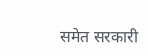समेत सरकारी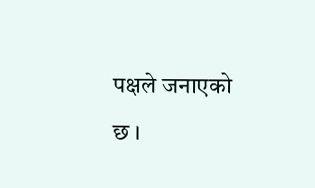पक्षले जनाएको छ ।